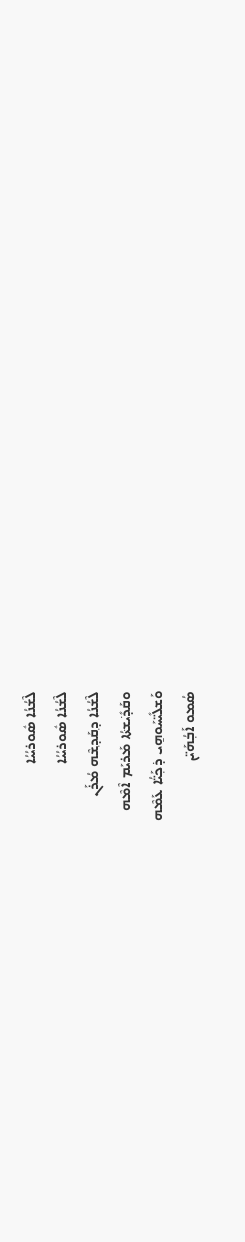ܠܶܫܳܢܳܐ ܣܽܘܪܝܳܝܳܐ
ܠܶܫܳܢܳܐ ܣܽܘܪܝܳܝܳܐ
ܠܶܫܳܢܳܐ ܕ݂ܩܰܕ݂ܫܶܗ ܡܳܪܰܢ
ܘܩܰܕ݁ܺܝܫܬ݁ܳܐ ܡܰܪܝܰܡ ܐܶܡܶܗ
ܘܰܫܠܺܝ̈ܚܰܘܗ̱ܝ ܕ݁ܟ݂ܰܝ̈ܳܐ ܥܰܡܶܗ
ܣܳܡܘ ܐܰܒ݂ܳܗܰܝ̈ܢ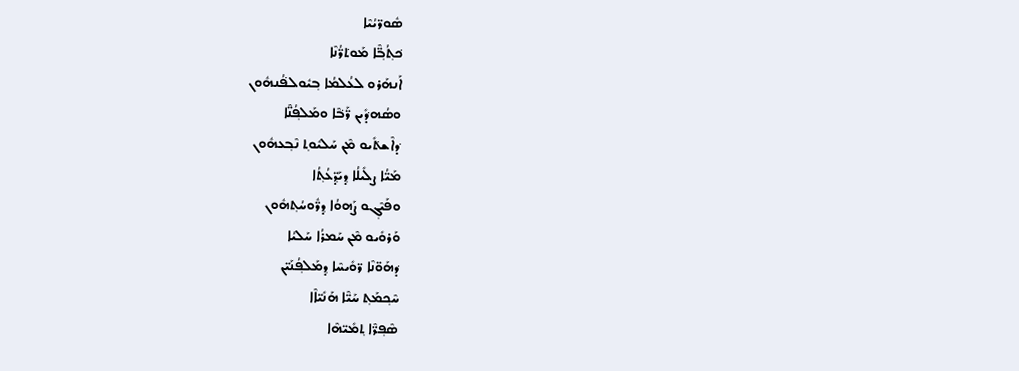ܣܽܘܪ̈ܝܳܝܶܐ
ܟ݁ܬ݂ܳܒ݂̈ܶܐ ܡܰܘܬ݁ܪ̈ܳܢܶܐ
ܐܰܢܗܰܪܘ ܠܥܳܠܡܳܐ ܒ݂ܝܽܘܠܦ݁ܳܢܗܽܘܢ
ܘܣܳܗܕ݁ܺܝܢ ܪ̈ܰܒ݁ܶܐ ܘܡܰܠܦ݂ܳܢ̈ܶܐ
ܕ݁ܐܶܫܬ݁ܺܝܘ ܡܶܢ ܚܰܠܝܽܘܬ݂ ܢܶܒ݂ܥܗܽܘܢ
ܡܰܝ̈ܳܐ ܨܠܺܝܠܳܐ ܕ݂ܝܰܕ݂̈ܥܳܬ݂ܳܐ
ܘܦܰܝܶܓ݂ܘ ܨܰܗܘܳܐ ܕ݂ܪ̈ܽܘܚܳܬ݂ܗܽܘܢ
ܘܰܪܘܺܝܘ ܡܶܢ ܚܰܡܪܳܐ ܚܰܠܝܳܐ
ܕ݁ܗܰܘ̈ܢܶܐ ܪ̈ܘܺܝܚܶܐ ܕ݂ܡܰܠܦ݂ܳܢܰܝ̈ܢ
ܚܶܟ݂ܡܰܬ݂ ܚܰܝ̈ܶܐ ܗܰܢܺܝ̈ܐܶܐ
ܣܶܦ݂ܪ̈ܶܐ ܬ݂ܡܺܝ̈ܗܶܐ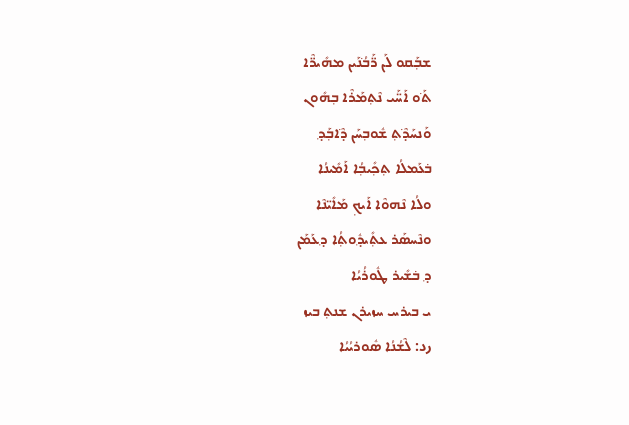ܫܒ݂ܰܩܘ ܠܰܢ ܪ̈ܰܒ݁ܳܢܰܝܢ ܡܗܺܝܪ̈ܶܐ
ܬ݁ܰܘ ܐܰܚ̈ܰܝ ܢܶܬ݂ܡܰܪܶܐ ܒ݂ܗܺܘܢ
ܘܰܢܚܰܕ݁ܶܬ݂ ܫܽܘܒ݂ܚܰܢ ܕ݁ܶܐܒ݂ܰܕ݂
ܒ݁ܥܰܡܠܳܐ ܬ݂ܟ݂ܺܝܒ݂ܳܐ ܐܰܡܺܝܢܳܐ
ܘܠܳܐ ܢܶܗܘܶܐ ܐܰܝܟ݂ ܡܰܐܺܝ̈ܢܶܐ
ܘܢܶܚܣܰܪ ܥܬ݂ܺܝܕ݂ܽܘܬ݂ܳܐ ܕ݂ܥܰܡܰܢ
ܕ݂ ܒ݁ܫܺܝܪ ܛܽܘܪܳܝܳܐ
ܝ ܒܝܪܚ ܚܙܝܪܢ ܫܢܬ݂ ܒܝܙ
رد: ܠܶܫܳܢܳܐ ܣܽܘܪܝܳܝܳܐ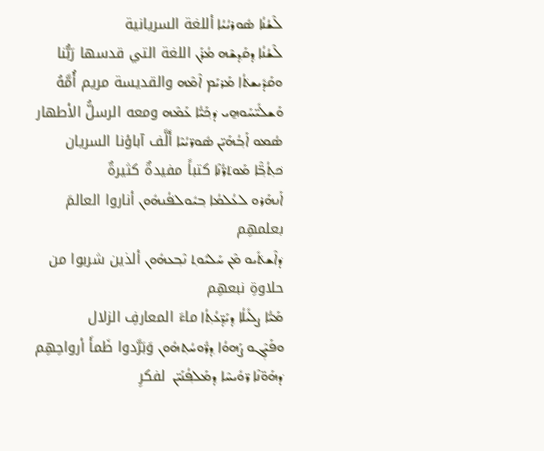ܠܶܫܳܢܳܐ ܣܽܘܪܝܳܝܳܐ أللغة السريانية
ܠܶܫܳܢܳܐ ܕ݂ܩܰܕ݂ܫܶܗ ܡܳܪܰܢ اللغة التي قدسها رَبُّنا
ܘܩܰܕ݁ܺܝܫܬ݁ܳܐ ܡܰܪܝܰܡ ܐܶܡܶܗ والقديسة مريم أُمَّهُ
ܘܰܫܠܺܝ̈ܚܰܘܗ̱ܝ ܕ݁ܟ݂ܰܝ̈ܳܐ ܥܰܡܶܗ ومعه الرسلُّ الأطهار
ܣܳܡܘ ܐܰܒ݂ܳܗܰܝ̈ܢ ܣܽܘܪ̈ܝܳܝܶܐ أَلَّف آباؤنا السريان
ܟ݁ܬ݂ܳܒ݂̈ܶܐ ܡܰܘܬ݁ܪ̈ܳܢܶܐ كتباً مفيدةٌ كثيرةٌ
ܐܰܢܗܰܪܘ ܠܥܳܠܡܳܐ ܒ݂ܝܽܘܠܦ݁ܳܢܗܽܘܢ أناروا العالمَ بعلمهِم
ܕ݁ܐܶܫܬ݁ܺܝܘ ܡܶܢ ܚܰܠܝܽܘܬ݂ ܢܶܒ݂ܥܗܽܘܢ ألذين شربوا من حلاوةِ نبعهِم
ܡܰܝ̈ܳܐ ܨܠܺܝܠܳܐ ܕ݂ܝܰܕ݂̈ܥܳܬ݂ܳܐ ماءَ المعارفِ الزلال
ܘܦܰܝܶܓ݂ܘ ܨܰܗܘܳܐ ܕ݂ܪ̈ܽܘܚܳܬ݂ܗܽܘܢ وَبَرَّدوا ظَمأَ أرواحِهِم
ܕ݁ܗܰܘ̈ܢܶܐ ܪ̈ܘܺܝܚܶܐ ܕ݂ܡܰܠܦ݂ܳܢܰܝ̈ܢ  لفكرِ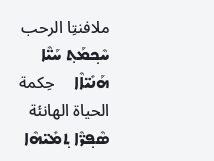ملافنتِا الرحب
ܚܶܟ݂ܡܰܬ݂ ܚܰܝ̈ܶܐ ܗܰܢܺܝ̈ܐܶܐ     حِكمة الحياة الهانئة
ܣܶܦ݂ܪ̈ܶܐ ܬ݂ܡܺܝ̈ܗܶܐ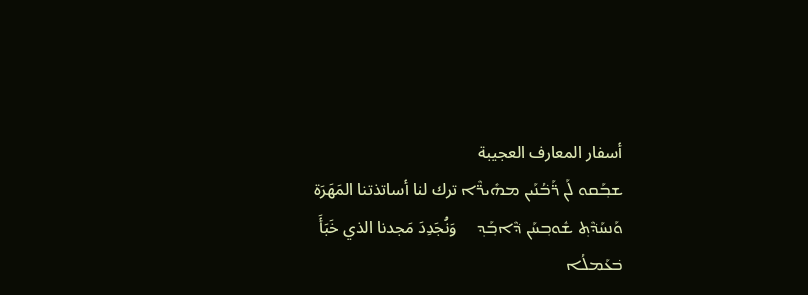أسفار المعارف العجيبة
ܫܒ݂ܰܩܘ ܠܰܢ ܪ̈ܰܒ݁ܳܢܰܝܢ ܡܗܺܝܪ̈ܶܐ ترك لنا أساتذتنا المَهَرَة
ܘܰܢܚܰܕ݁ܶܬ݂ ܫܽܘܒ݂ܚܰܢ ܕ݁ܶܐܒ݂ܰܕ݂     وَنُجَدِدَ مَجدنا الذي خَبَأَ
ܒ݁ܥܰܡܠܳܐ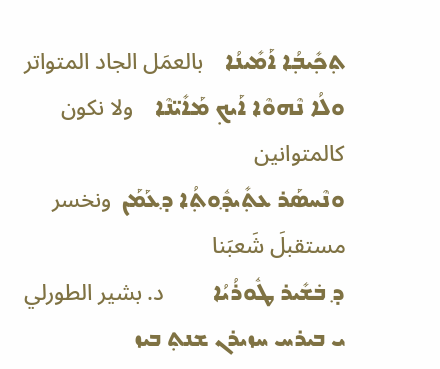ܬ݂ܟ݂ܺܝܒ݂ܳܐ ܐܰܡܺܝܢܳܐ    بالعمَل الجاد المتواتر
ܘܠܳܐ ܢܶܗܘܶܐ ܐܰܝܟ݂ ܡܰܐܺܝ̈ܢܶܐ    ولا نكون كالمتوانين
ܘܢܶܚܣܰܪ ܥܬ݂ܺܝܕ݂ܽܘܬ݂ܳܐ ܕ݂ܥܰܡܰܢ  ونخسر مستقبلَ شَعبَنا
ܕ݂ ܒ݁ܫܺܝܪ ܛܽܘܪܳܝܳܐ         د. بشير الطورلي
ܝ ܒܝܪܚ ܚܙܝܪܢ ܫܢܬ݂ ܒܝܙ